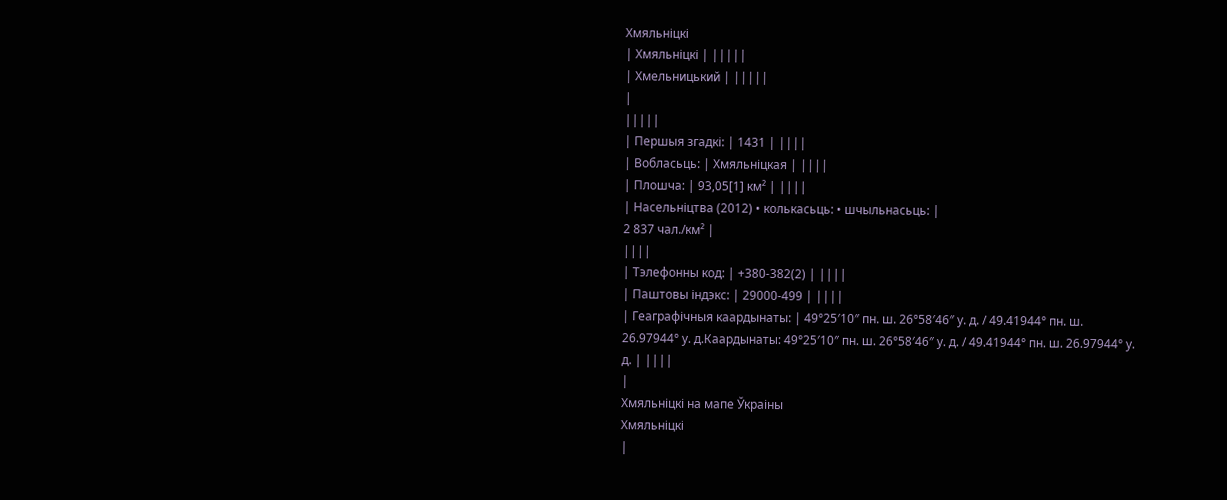Хмяльніцкі
| Хмяльніцкі | |||||
| Хмельницький | |||||
|
|||||
| Першыя згадкі: | 1431 | ||||
| Вобласьць: | Хмяльніцкая | ||||
| Плошча: | 93,05[1] км² | ||||
| Насельніцтва (2012) • колькасьць: • шчыльнасьць: |
2 837 чал./км² |
||||
| Тэлефонны код: | +380-382(2) | ||||
| Паштовы індэкс: | 29000-499 | ||||
| Геаграфічныя каардынаты: | 49°25′10″ пн. ш. 26°58′46″ у. д. / 49.41944° пн. ш. 26.97944° у. д.Каардынаты: 49°25′10″ пн. ш. 26°58′46″ у. д. / 49.41944° пн. ш. 26.97944° у. д. | ||||
|
Хмяльніцкі на мапе Ўкраіны
Хмяльніцкі
|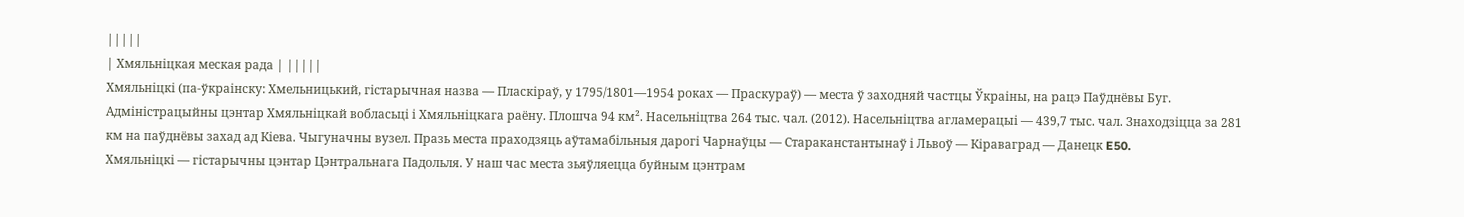|||||
| Хмяльніцкая меская рада | |||||
Хмяльніцкі (па-ўкраінску: Хмельницький, гістарычная назва — Пласкіраў, у 1795/1801—1954 роках — Праскураў) — места ў заходняй частцы Ўкраіны, на рацэ Паўднёвы Буг. Адміністрацыйны цэнтар Хмяльніцкай вобласьці і Хмяльніцкага раёну. Плошча 94 км². Насельніцтва 264 тыс. чал. (2012). Насельніцтва агламерацыі — 439,7 тыс. чал. Знаходзіцца за 281 км на паўднёвы захад ад Кіева. Чыгуначны вузел. Празь места праходзяць аўтамабільныя дарогі Чарнаўцы — Стараканстантынаў і Львоў — Кіраваград — Данецк E50.
Хмяльніцкі — гістарычны цэнтар Цэнтральнага Падольля. У наш час места зьяўляецца буйным цэнтрам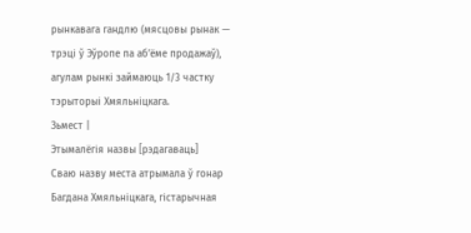рынкавага гандлю (мясцовы рынак — трэці ў Эўропе па аб’ёме продажаў), агулам рынкі займаюць 1/3 частку тэрыторыі Хмяльніцкага.
Зьмест |
Этымалёгія назвы [рэдагаваць]
Сваю назву места атрымала ў гонар Багдана Хмяльніцкага, гістарычная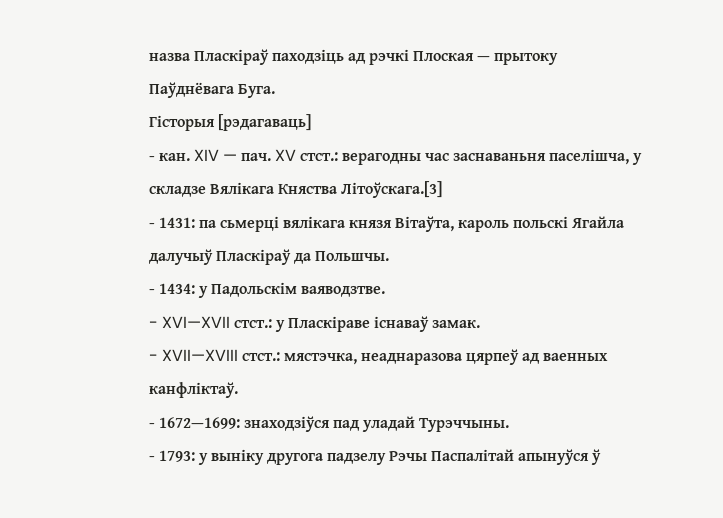назва Пласкіраў паходзіць ад рэчкі Плоская — прытоку Паўднёвага Буга.
Гісторыя [рэдагаваць]
- кан. XIV — пач. XV стст.: верагодны час заснаваньня паселішча, у складзе Вялікага Княства Літоўскага.[3]
- 1431: па сьмерці вялікага князя Вітаўта, кароль польскі Ягайла далучыў Пласкіраў да Польшчы.
- 1434: у Падольскім ваяводзтве.
- XVI—XVII стст.: у Пласкіраве існаваў замак.
- XVII—XVIII стст.: мястэчка, неаднаразова цярпеў ад ваенных канфліктаў.
- 1672—1699: знаходзіўся пад уладай Турэччыны.
- 1793: у выніку другога падзелу Рэчы Паспалітай апынуўся ў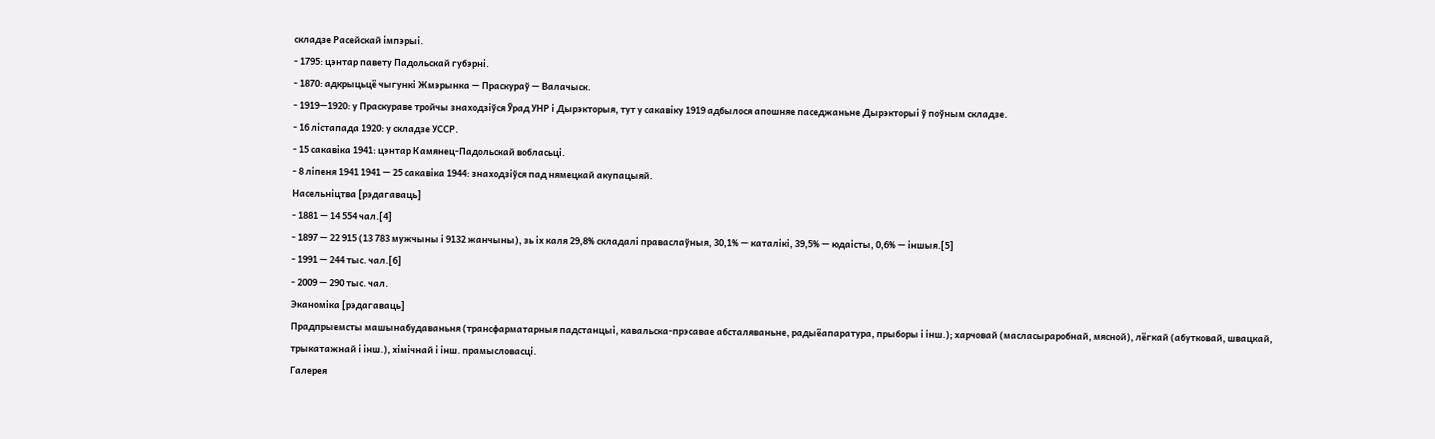складзе Расейскай імпэрыі.
- 1795: цэнтар павету Падольскай губэрні.
- 1870: адкрыцьцё чыгункі Жмэрынка — Праскураў — Валачыск.
- 1919—1920: у Праскураве тройчы знаходзіўся Ўрад УНР і Дырэкторыя, тут у сакавіку 1919 адбылося апошняе паседжаньне Дырэкторыі ў поўным складзе.
- 16 лістапада 1920: у складзе УССР.
- 15 сакавіка 1941: цэнтар Камянец-Падольскай вобласьці.
- 8 ліпеня 1941 1941 — 25 сакавіка 1944: знаходзіўся пад нямецкай акупацыяй.
Насельніцтва [рэдагаваць]
- 1881 — 14 554 чал.[4]
- 1897 — 22 915 (13 783 мужчыны і 9132 жанчыны), зь іх каля 29,8% складалі праваслаўныя, 30,1% — каталікі, 39,5% — юдаісты, 0,6% — іншыя.[5]
- 1991 — 244 тыс. чал.[6]
- 2009 — 290 тыс. чал.
Эканоміка [рэдагаваць]
Прадпрыемсты машынабудаваньня (трансфарматарныя падстанцыі, кавальска-прэсавае абсталяваньне, радыёапаратура, прыборы і інш.); харчовай (масласыраробнай, мясной), лёгкай (абутковай, швацкай, трыкатажнай і інш.), хімічнай і інш. прамысловасці.
Галерея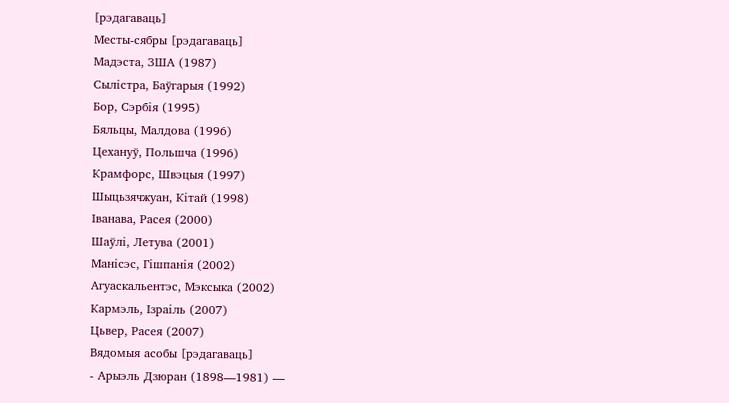[рэдагаваць]
Месты-сябры [рэдагаваць]
Мадэста, ЗША (1987)
Сылістра, Баўгарыя (1992)
Бор, Сэрбія (1995)
Бяльцы, Малдова (1996)
Цехануў, Польшча (1996)
Крамфорс, Швэцыя (1997)
Шыцьзячжуан, Кітай (1998)
Іванава, Расея (2000)
Шаўлі, Летува (2001)
Манісэс, Гішпанія (2002)
Агуаскальентэс, Мэксыка (2002)
Кармэль, Ізраіль (2007)
Цьвер, Расея (2007)
Вядомыя асобы [рэдагаваць]
- Арыэль Дзюран (1898—1981) —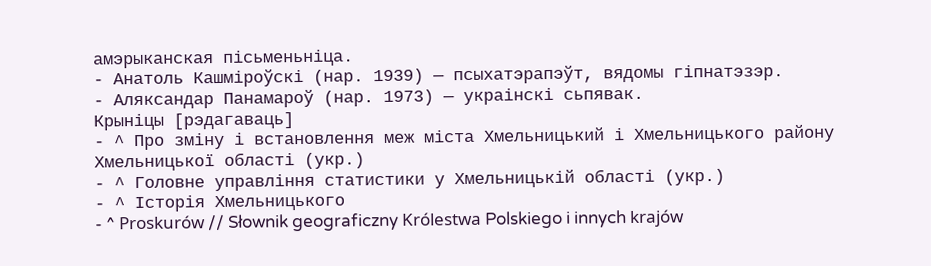амэрыканская пісьменьніца.
- Анатоль Кашміроўскі (нар. 1939) — псыхатэрапэўт, вядомы гіпнатэзэр.
- Аляксандар Панамароў (нар. 1973) — украінскі сьпявак.
Крыніцы [рэдагаваць]
- ^ Про зміну і встановлення меж міста Хмельницький і Хмельницького району Хмельницької області (укр.)
- ^ Головне управління статистики у Хмельницькій області (укр.)
- ^ Історія Хмельницького
- ^ Proskurów // Słownik geograficzny Królestwa Polskiego i innych krajów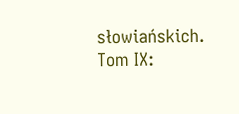słowiańskich. Tom IX: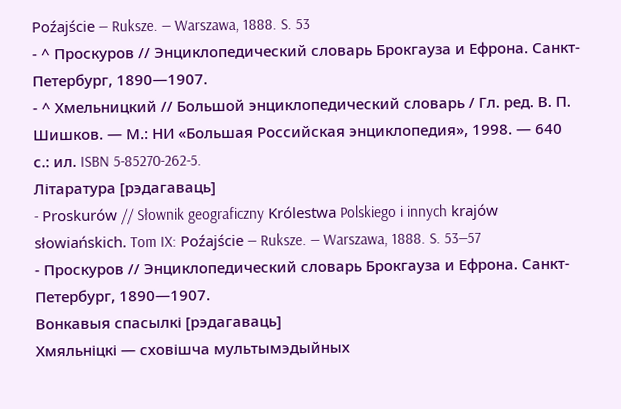Poźajście — Ruksze. — Warszawa, 1888. S. 53
- ^ Проскуров // Энциклопедический словарь Брокгауза и Ефрона. Санкт-Петербург, 1890—1907.
- ^ Хмельницкий // Большой энциклопедический словарь / Гл. ред. В. П. Шишков. — М.: НИ «Большая Российская энциклопедия», 1998. — 640 с.: ил. ISBN 5-85270-262-5.
Літаратура [рэдагаваць]
- Proskurów // Słownik geograficzny Królestwa Polskiego i innych krajów słowiańskich. Tom IX: Poźajście — Ruksze. — Warszawa, 1888. S. 53—57
- Проскуров // Энциклопедический словарь Брокгауза и Ефрона. Санкт-Петербург, 1890—1907.
Вонкавыя спасылкі [рэдагаваць]
Хмяльніцкі — сховішча мультымэдыйных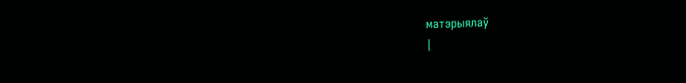матэрыялаў
|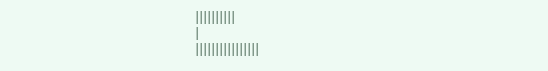||||||||||
|
||||||||||||||||